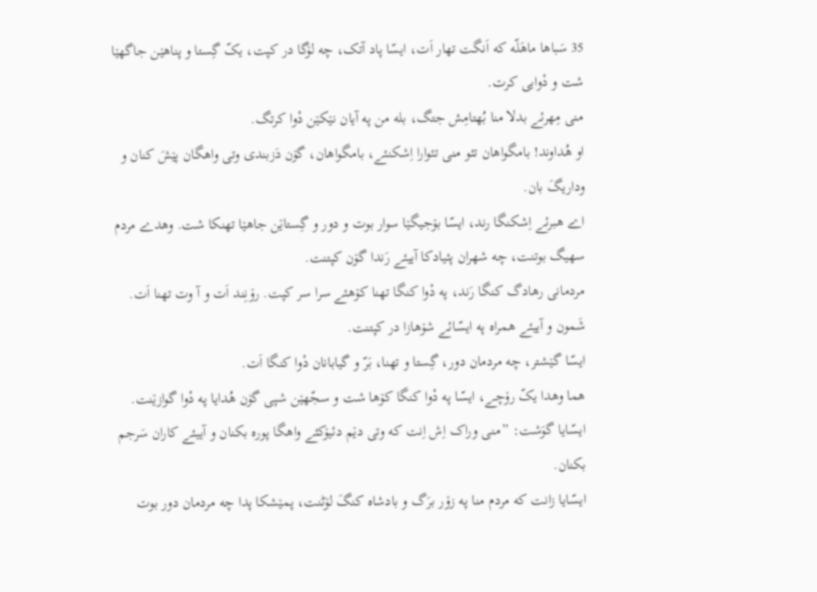35 سَباها ماهَلّه که اَنگت تهار اَت، ایسّا پاد آتک، چه لۆگا در کپت، یکّ گِستا و پناهێن جاگهێا شت و دْوایی کرت.
منی مِهرئے بدلا منا بُهتامِش جتگ، بله من په آیان نێکێن دْوا کرتگ.
او هُداوند! بامگواهان تئو منی تئوارا اِشکنئے، بامگواهان، گۆن دَزبندی وتی واهگان پێشَ کنان و وداریگَ بان.
اے هبرئے اِشکنگا رند، ایسّا بۆجیگێا سوار بوت و دور و گِستاێن جاهێا تهنکا شت. وهدے مردم سهیگ بوتنت، چه شهران پئیادکا آییئے رَندا گۆن کپتنت.
مردمانی رهادگ کنگا رَند، په دْوا کنگا تهنا کۆهئے سرا سر کپت. رۆنِند اَت و آ وت تهنا اَت.
شَمون و آییئے همراه په ایسّائے شۆهازا در کپتنت.
ایسّا گێشتر، چه مردمان دور، گِستا و تهنا، بَرّ و گیابانان دْوا کنگا اَت.
هما وهدا یکّ رۆچے، ایسّا په دْوا کنگا کۆها شت و سجّهێن شپی گۆن هُدایا په دْوا گوازێنت.
ایسّایا گوَشت: ”منی وراک اِش اِنت که وتی دێم دئیۆکئے واهگا پوره بکنان و آییئے کاران سَرجم بکنان.
ایسّایا زانت که مردم منا په زۆر برَگ و بادشاه کنگَ لۆٹنت، پمێشکا پدا چه مردمان دور بوت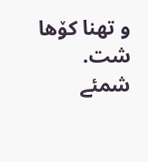و تهنا کۆها شت.
شمئے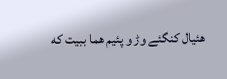هئیال کنگئے وڑ و پئیم هما ببیت که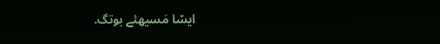ایسّا مَسیهئے بوتگ.